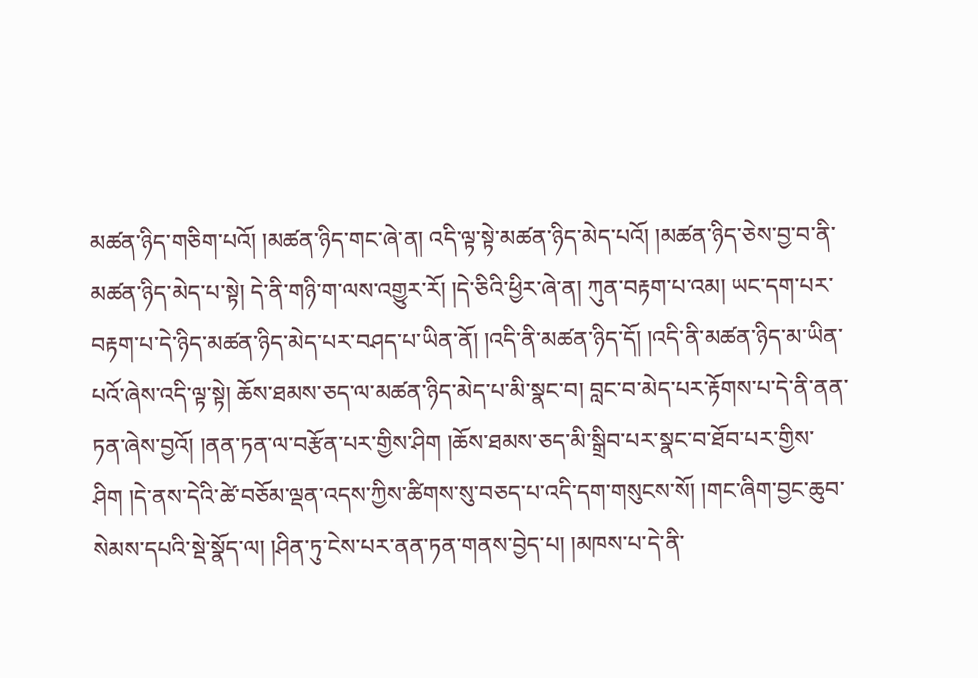མཚན་ཉིད་གཅིག་པའོ། །མཚན་ཉིད་གང་ཞེ་ན། འདི་ལྟ་སྟེ་མཚན་ཉིད་མེད་པའོ། །མཚན་ཉིད་ཅེས་བྱ་བ་ནི་མཚན་ཉིད་མེད་པ་སྟེ། དེ་ནི་གཉི་ག་ལས་འགྱུར་རོ། །དེ་ཅིའི་ཕྱིར་ཞེ་ན། ཀུན་བརྟག་པ་འམ། ཡང་དག་པར་བརྟག་པ་དེ་ཉིད་མཚན་ཉིད་མེད་པར་བཤད་པ་ཡིན་ནོ། །འདི་ནི་མཚན་ཉིད་དོ། །འདི་ནི་མཚན་ཉིད་མ་ཡིན་པའོ་ཞེས་འདི་ལྟ་སྟེ། ཆོས་ཐམས་ཅད་ལ་མཚན་ཉིད་མེད་པ་མི་སྣང་བ། བླང་བ་མེད་པར་རྟོགས་པ་དེ་ནི་ནན་ཏན་ཞེས་བྱའོ། །ནན་ཏན་ལ་བརྩོན་པར་གྱིས་ཤིག །ཆོས་ཐམས་ཅད་མི་སྒྲིབ་པར་སྣང་བ་ཐོབ་པར་གྱིས་ཤིག །དེ་ནས་དེའི་ཚེ་བཅོམ་ལྡན་འདས་ཀྱིས་ཚིགས་སུ་བཅད་པ་འདི་དག་གསུངས་སོ། །གང་ཞིག་བྱང་ཆུབ་སེམས་དཔའི་སྡེ་སྣོད་ལ། །ཤིན་ཏུ་ངེས་པར་ནན་ཏན་གནས་བྱེད་པ། །མཁས་པ་དེ་ནི་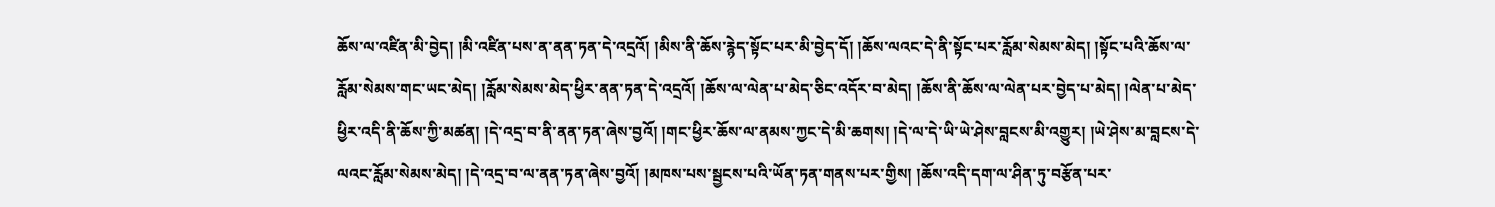ཆོས་ལ་འཛིན་མི་བྱེད། །མི་འཛིན་པས་ན་ནན་ཏན་དེ་འདྲའོ། །མིས་ནི་ཆོས་རྙེད་སྟོང་པར་མི་བྱེད་དོ། །ཆོས་ལའང་དེ་ནི་སྟོང་པར་རློམ་སེམས་མེད། །སྟོང་པའི་ཆོས་ལ་རློམ་སེམས་གང་ཡང་མེད། །རློམ་སེམས་མེད་ཕྱིར་ནན་ཏན་དེ་འདྲའོ། །ཆོས་ལ་ལེན་པ་མེད་ཅིང་འདོར་བ་མེད། །ཆོས་ནི་ཆོས་ལ་ལེན་པར་བྱེད་པ་མེད། །ལེན་པ་མེད་ཕྱིར་འདི་ནི་ཆོས་ཀྱི་མཚན། །དེ་འདྲ་བ་ནི་ནན་ཏན་ཞེས་བྱའོ། །གང་ཕྱིར་ཆོས་ལ་ནམས་ཀྱང་དེ་མི་ཆགས། །དེ་ལ་དེ་ཡི་ཡེ་ཤེས་བླངས་མི་འགྱུར། །ཡེ་ཤེས་མ་བླངས་དེ་ལའང་རློམ་སེམས་མེད། །དེ་འདྲ་བ་ལ་ནན་ཏན་ཞེས་བྱའོ། །མཁས་པས་སྦྱངས་པའི་ཡོན་ཏན་གནས་པར་གྱིས། །ཆོས་འདི་དག་ལ་ཤིན་ཏུ་བརྩོན་པར་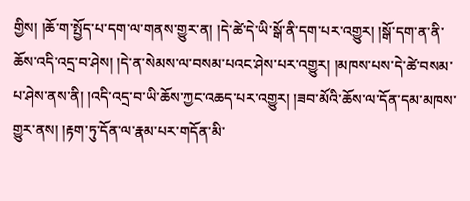གྱིས། །ཆོ་ག་སྤྱོད་པ་དག་ལ་གནས་གྱུར་ན། །དེ་ཚེ་དེ་ཡི་སྒོ་ནི་དག་པར་འགྱུར། །སྒོ་དག་ན་ནི་ཆོས་འདི་འདྲ་བ་ཤེས། །དེ་ན་སེམས་ལ་བསམ་པའང་ཤེས་པར་འགྱུར། །མཁས་པས་དེ་ཚེ་བསམ་པ་ཤེས་ནས་ནི། །འདི་འདྲ་བ་ཡི་ཆོས་ཀྱང་འཆད་པར་འགྱུར། །ཟབ་མོའི་ཆོས་ལ་དོན་དམ་མཁས་གྱུར་ནས། །རྟག་ཏུ་དོན་ལ་རྣམ་པར་གདོན་མི་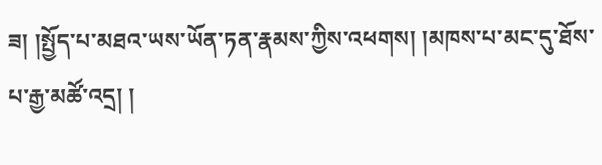ཟ། །སྤྱོད་པ་མཐའ་ཡས་ཡོན་ཏན་རྣམས་ཀྱིས་འཕགས། །མཁས་པ་མང་དུ་ཐོས་པ་རྒྱ་མཚོ་འདྲ། །